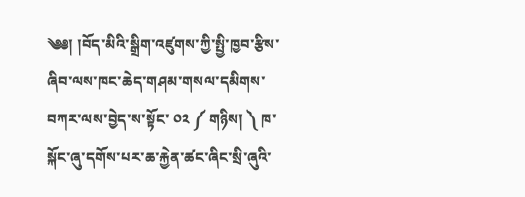༄༅། །བོད་མིའི་སྒྲིག་འཛུགས་ཀྱི་སྤྱི་ཁྱབ་རྩིས་ཞིབ་ལས་ཁང་ཆེད་གཤམ་གསལ་དམིགས་བཀར་ལས་བྱེད་ས་སྟོང་ ༠༢ ༼ གཉིས། ༽ ཁ་སྐོང་ཞུ་དགོས་པར་ཆ་རྐྱེན་ཚང་ཞིང་སྲི་ཞུའི་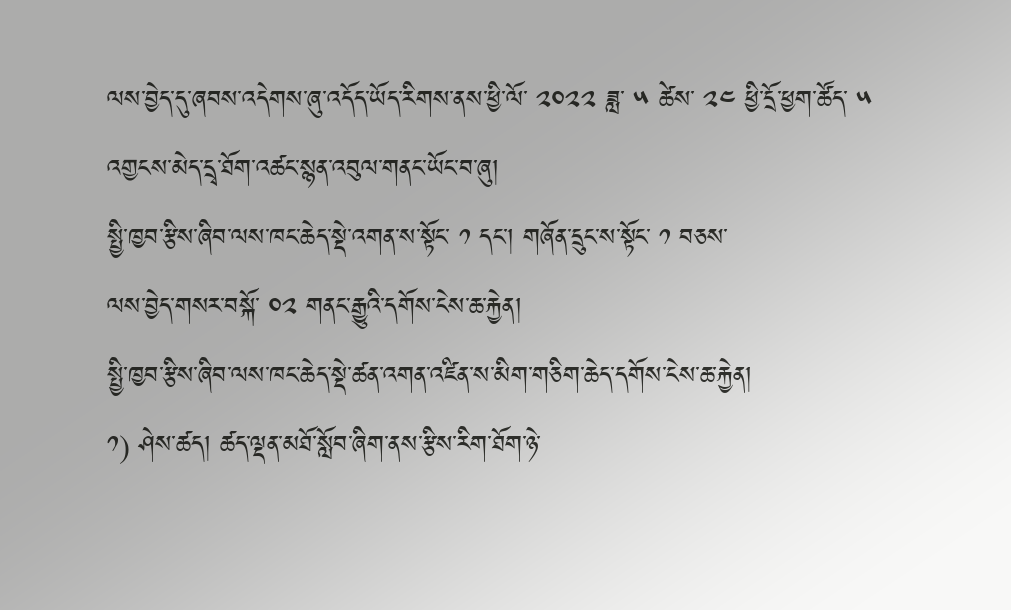ལས་བྱེད་དུ་ཞབས་འདེགས་ཞུ་འདོད་ཡོད་རིགས་ནས་ཕྱི་ལོ་ ༢༠༢༢ ཟླ་ ༥ ཚེས་ ༢༤ ཕྱི་དྲོ་ཕྱག་ཚོད་ ༥ འགྱངས་མེད་དྲྭ་ཐོག་འཚང་སྙན་འབུལ་གནང་ཡོང་བ་ཞུ།
སྤྱི་ཁྱབ་རྩིས་ཞིབ་ལས་ཁང་ཆེད་སྡེ་འགན་ས་སྟོང་ ༡ དང་། གཞོན་དྲུང་ས་སྟོང་ ༡ བཅས་
ལས་བྱེད་གསར་བསྐོ་ ༠༢ གནང་རྒྱུའི་དགོས་ངེས་ཆ་རྐྱེན།
སྤྱི་ཁྱབ་རྩིས་ཞིབ་ལས་ཁང་ཆེད་སྡེ་ཚན་འགན་འཛིན་ས་མིག་གཅིག་ཆེད་དགོས་ངེས་ཆ་རྐྱེན།
༡) ཤེས་ཚད། ཚད་ལྡན་མཐོ་སློབ་ཞིག་ནས་རྩིས་རིག་ཐོག་ཉེ་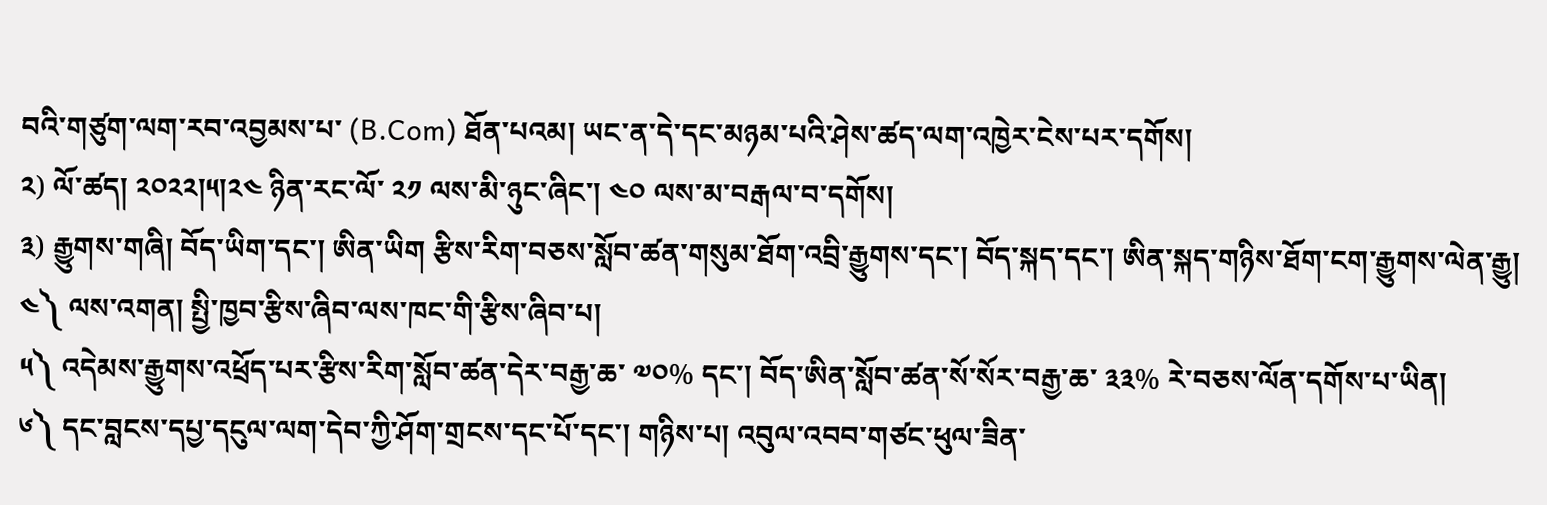བའི་གཙུག་ལག་རབ་འབྱམས་པ་ (B.Com) ཐོན་པའམ། ཡང་ན་དེ་དང་མཉམ་པའི་ཤེས་ཚད་ལག་འཁྱེར་ངེས་པར་དགོས།
༢) ལོ་ཚད། ༢༠༢༢།༥།༢༤ ཉིན་རང་ལོ་ ༢༡ ལས་མི་ཉུང་ཞིང་། ༤༠ ལས་མ་བརྒལ་བ་དགོས།
༣) རྒྱུགས་གཞི། བོད་ཡིག་དང་། ཨིན་ཡིག རྩིས་རིག་བཅས་སློབ་ཚན་གསུམ་ཐོག་འབྲི་རྒྱུགས་དང་། བོད་སྐད་དང་། ཨིན་སྐད་གཉིས་ཐོག་ངག་རྒྱུགས་ལེན་རྒྱུ།
༤༽ ལས་འགན། སྤྱི་ཁྱབ་རྩིས་ཞིབ་ལས་ཁང་གི་རྩིས་ཞིབ་པ།
༥༽ འདེམས་རྒྱུགས་འཕྲོད་པར་རྩིས་རིག་སློབ་ཚན་དེར་བརྒྱ་ཆ་ ༧༠% དང་། བོད་ཨིན་སློབ་ཚན་སོ་སོར་བརྒྱ་ཆ་ ༣༣% རེ་བཅས་ལོན་དགོས་པ་ཡིན།
༦༽ དང་བླངས་དཔྱ་དངུལ་ལག་དེབ་ཀྱི་ཤོག་གྲངས་དང་པོ་དང་། གཉིས་པ། འབུལ་འབབ་གཙང་ཕུལ་ཟིན་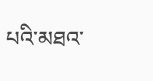པའི་མཐའ་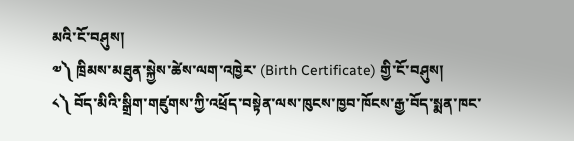མའི་ངོ་བཤུས།
༧༽ ཁྲིམས་མཐུན་སྐྱེས་ཚེས་ལག་འཁྱེར་ (Birth Certificate) གྱི་ངོ་བཤུས།
༨༽ བོད་མིའི་སྒྲིག་གཛུགས་ཀྱི་འཕྲོད་བསྟེན་ལས་ཁུངས་ཁྱབ་ཁོངས་རྒྱ་བོད་སྨན་ཁང་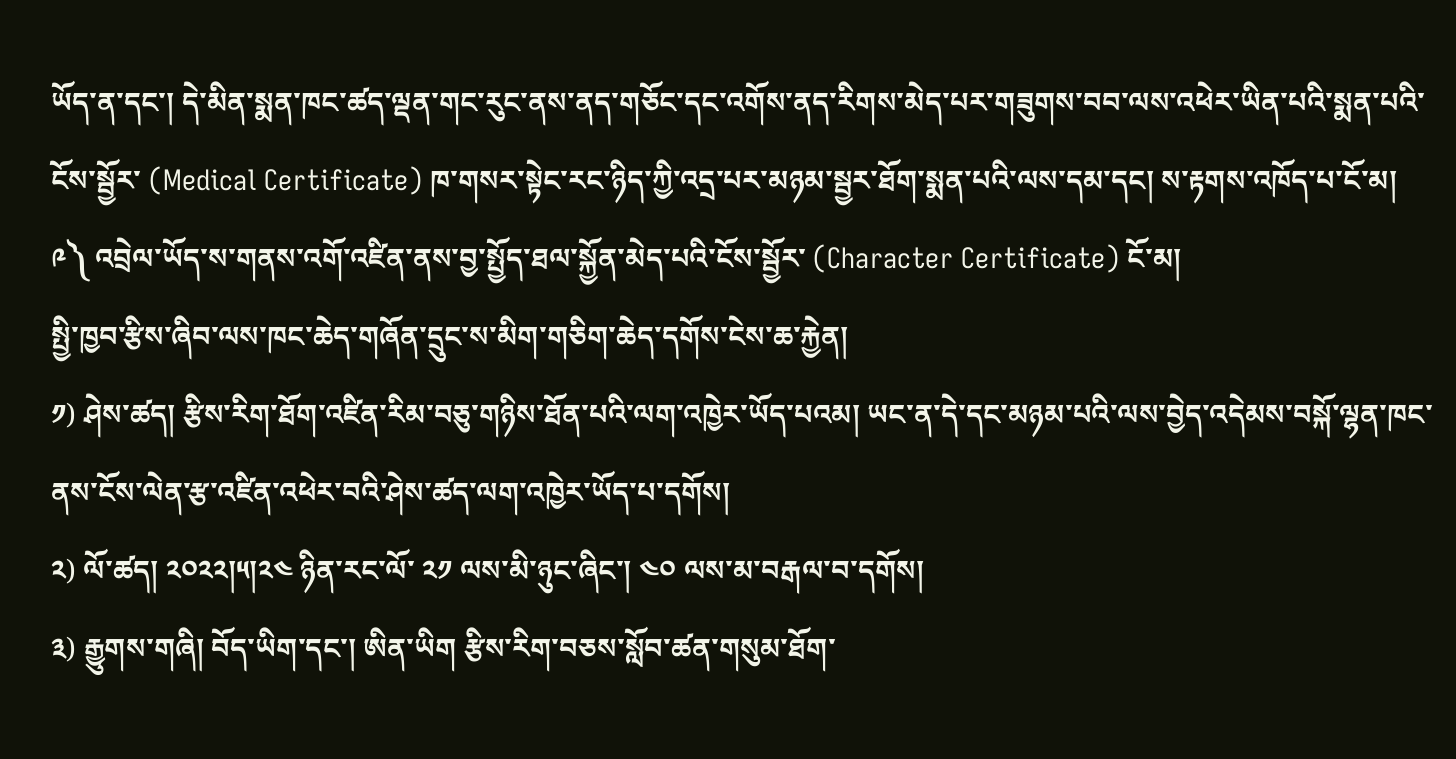ཡོད་ན་དང་། དེ་མིན་སྨན་ཁང་ཚད་ལྡན་གང་རུང་ནས་ནད་གཅོང་དང་འགོས་ནད་རིགས་མེད་པར་གཟུགས་བབ་ལས་འཕེར་ཡིན་པའི་སྨན་པའི་ངོས་སྦྱོར་ (Medical Certificate) ཁ་གསར་སྟེང་རང་ཉིད་ཀྱི་འདྲ་པར་མཉམ་སྦྱར་ཐོག་སྨན་པའི་ལས་དམ་དང། ས་རྟགས་འཁོད་པ་ངོ་མ།
༩༽ འབྲེལ་ཡོད་ས་གནས་འགོ་འཛིན་ནས་བྱ་སྤྱོད་ཐལ་སྐྱོན་མེད་པའི་ངོས་སྦྱོར་ (Character Certificate) ངོ་མ།
སྤྱི་ཁྱབ་རྩིས་ཞིབ་ལས་ཁང་ཆེད་གཞོན་དྲུང་ས་མིག་གཅིག་ཆེད་དགོས་ངེས་ཆ་རྐྱེན།
༡) ཤེས་ཚད། རྩིས་རིག་ཐོག་འཛིན་རིམ་བཅུ་གཉིས་ཐོན་པའི་ལག་འཁྱེར་ཡོད་པའམ། ཡང་ན་དེ་དང་མཉམ་པའི་ལས་བྱེད་འདེམས་བསྐོ་ལྷན་ཁང་ནས་ངོས་ལེན་རྩ་འཛིན་འཕེར་བའི་ཤེས་ཚད་ལག་འཁྱེར་ཡོད་པ་དགོས།
༢) ལོ་ཚད། ༢༠༢༢།༥།༢༤ ཉིན་རང་ལོ་ ༢༡ ལས་མི་ཉུང་ཞིང་། ༤༠ ལས་མ་བརྒལ་བ་དགོས།
༣) རྒྱུགས་གཞི། བོད་ཡིག་དང་། ཨིན་ཡིག རྩིས་རིག་བཅས་སློབ་ཚན་གསུམ་ཐོག་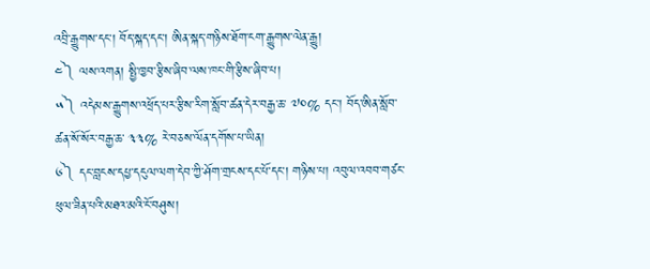འབྲི་རྒྱུགས་དང་། བོད་སྐད་དང་། ཨིན་སྐད་གཉིས་ཐོག་ངག་རྒྱུགས་ལེན་རྒྱུ།
༤༽ ལས་འགན། སྤྱི་ཁྱབ་རྩིས་ཞིབ་ལས་ཁང་གི་རྩིས་ཞིབ་པ།
༥༽ འདེམས་རྒྱུགས་འཕྲོད་པར་རྩིས་རིག་སློབ་ཚན་དེར་བརྒྱ་ཆ་ ༧༠% དང་། བོད་ཨིན་སློབ་ཚན་སོ་སོར་བརྒྱ་ཆ་ ༣༣% རེ་བཅས་ལོན་དགོས་པ་ཡིན།
༦༽ དང་བླངས་དཔྱ་དངུལ་ལག་དེབ་ཀྱི་ཤོག་གྲངས་དང་པོ་དང་། གཉིས་པ། འབུལ་འབབ་གཙང་ཕུལ་ཟིན་པའི་མཐའ་མའི་ངོ་བཤུས།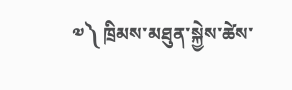༧༽ ཁྲིམས་མཐུན་སྐྱེས་ཚེས་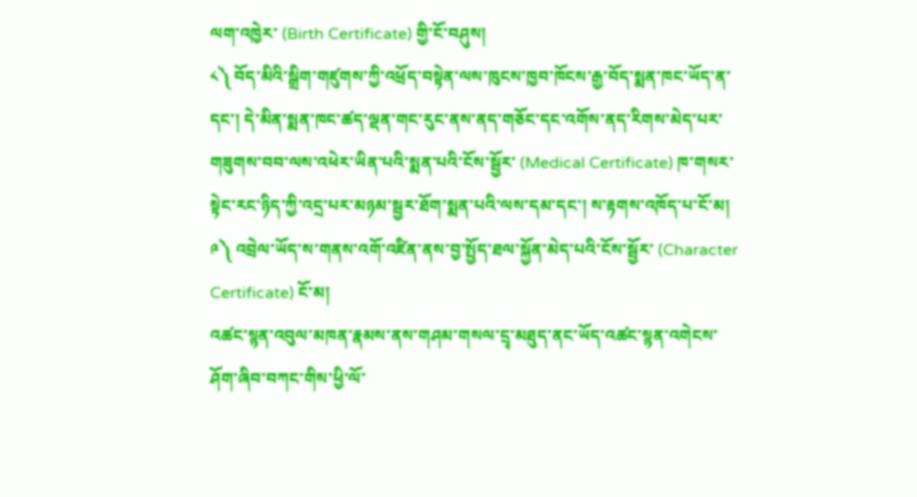ལག་འཁྱེར་ (Birth Certificate) གྱི་ངོ་བཤུས།
༨༽ བོད་མིའི་སྒྲིག་གཛུགས་ཀྱི་འཕྲོད་བསྟེན་ལས་ཁུངས་ཁྱབ་ཁོངས་རྒྱ་བོད་སྨན་ཁང་ཡོད་ན་དང་། དེ་མིན་སྨན་ཁང་ཚད་ལྡན་གང་རུང་ནས་ནད་གཅོང་དང་འགོས་ནད་རིགས་མེད་པར་གཟུགས་བབ་ལས་འཕེར་ཡིན་པའི་སྨན་པའི་ངོས་སྦྱོར་ (Medical Certificate) ཁ་གསར་སྟེང་རང་ཉིད་ཀྱི་འདྲ་པར་མཉམ་སྦྱར་ཐོག་སྨན་པའི་ལས་དམ་དང་། ས་རྟགས་འཁོད་པ་ངོ་མ།
༩༽ འབྲེལ་ཡོད་ས་གནས་འགོ་འཛིན་ནས་བྱ་སྤྱོད་ཐལ་སྐྱོན་མེད་པའི་ངོས་སྦྱོར་ (Character Certificate) ངོ་མ།
འཚང་སྙན་འབུལ་མཁན་རྣམས་ནས་གཤམ་གསལ་དྲྭ་མཐུད་ནང་ཡོད་འཚང་སྙན་འགེངས་ཤོག་ཞིབ་བཀང་གིས་ཕྱི་ལོ་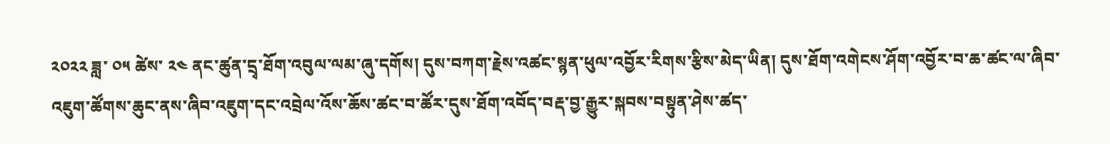༢༠༢༢ ཟླ་ ༠༥ ཚེས་ ༢༤ ནང་ཚུན་དྲྭ་ཐོག་འབུལ་ལམ་ཞུ་དགོས། དུས་བཀག་རྗེས་འཚང་སྙན་ཕུལ་འབྱོར་རིགས་རྩིས་མེད་ཡིན། དུས་ཐོག་འགེངས་ཤོག་འབྱོར་བ་ཆ་ཚང་ལ་ཞིབ་འཇུག་ཚོགས་ཆུང་ནས་ཞིབ་འཇུག་དང་འབྲེལ་འོས་ཆོས་ཚང་བ་ཚོར་དུས་ཐོག་འབོད་བརྡ་བྱ་རྒྱུར་སྐབས་བསྟུན་ཤེས་ཚད་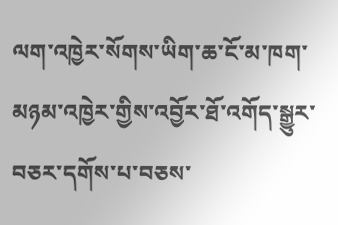ལག་འཁྱེར་སོགས་ཡིག་ཆ་ངོ་མ་ཁག་མཉམ་འཁྱེར་གྱིས་འབྱོར་ཐོ་འགོད་སྒྱུར་བཅར་དགོས་པ་བཅས་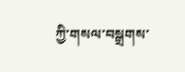ཀྱི་གསལ་བསྒྲགས་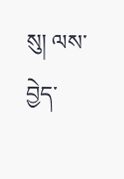སུ། ལས་བྱེད་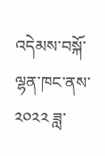འདེམས་བསྐོ་ལྷན་ཁང་ནས་ ༢༠༢༢ ཟླ་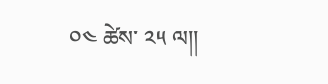༠༤ ཚེས་ ༢༥ ལ།།